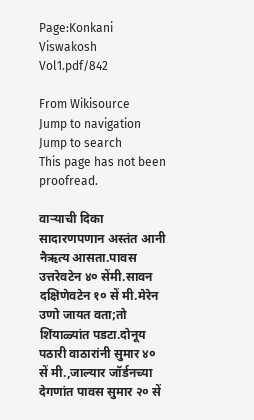Page:Konkani Viswakosh Vol1.pdf/842

From Wikisource
Jump to navigation Jump to search
This page has not been proofread.

वाऱ्याची दिका सादारणपणान अस्तंत आनी नैऋत्य आसता.पावस उत्तरेवटेन ४० सेंमी.सावन दक्षिणेवटेन १० सें मी.मेरेन उणो जायत वता;तो शिंयाळ्यांत पडटा.दोनूय पठारी वाठारांनी सुमार ४० सें मी.,जाल्यार जॉर्डनच्या देगणांत पावस सुमार २० सें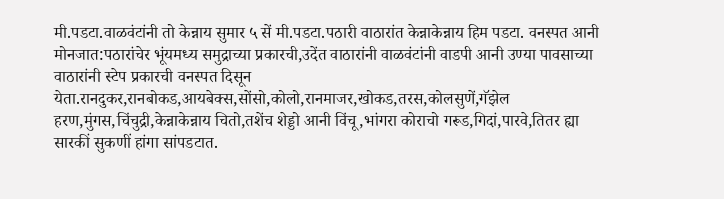मी.पडटा.वाळवंटांनी तो केन्नाय सुमार ५ सें मी.पडटा.पठारी वाठारांत केन्नाकेन्नाय हिम पडटा. वनस्पत आनी मोनजात:पठारांचेर भूंयमध्य समुद्राच्या प्रकारची,उदेंत वाठारांनी वाळवंटांनी वाडपी आनी उण्या पावसाच्या वाठारांनी स्टेप प्रकारची वनस्पत दिसून येता.रानदुकर,रानबोकड,आयबेक्स,सोंसो,कोलो,रानमाजर,खोकड,तरस,कोलसुणें,गॅझेल हरण,मुंगस,चिंचुद्री,केन्नाकेन्नाय चितो,तशेंच शेड्डो आनी विंचू,भांगरा कोराचो गरूड,गिदां,पारवे,तितर ह्या सारकीं सुकणीं हांगा सांपडटात.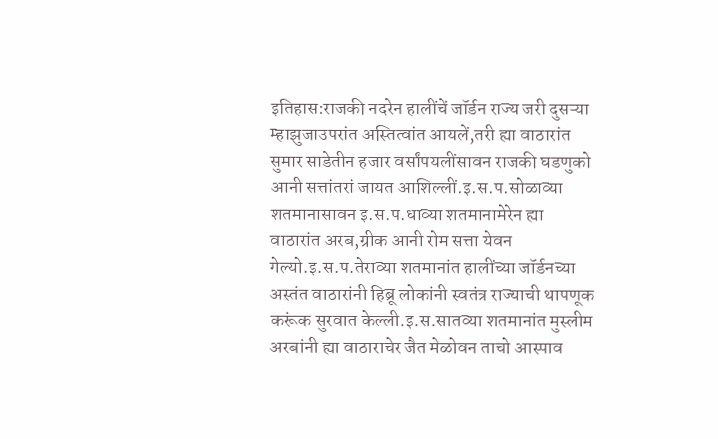इतिहास:राजकी नदरेन हालींचें जॉर्डन राज्य जरी दुसऱ्या म्हाझुजाउपरांत अस्तित्वांत आयलें,तरी ह्या वाठारांत सुमार साडेतीन हजार वर्सांपयलींसावन राजकी घडणुको आनी सत्तांतरां जायत आशिल्लीं.इ.स.प.सोळाव्या शतमानासावन इ.स.प.धाव्या शतमानामेरेन ह्या वाठारांत अरब,ग्रीक आनी रोम सत्ता येवन गेल्यो.इ.स.प.तेराव्या शतमानांत हालींच्या जॉर्डनच्या अस्तंत वाठारांनी हिब्रू लोकांनी स्वतंत्र राज्याची थापणूक करूंक सुरवात केल्ली.इ.स.सातव्या शतमानांत मुस्लीम अरबांनी ह्या वाठाराचेर जैत मेळोवन ताचो आस्पाव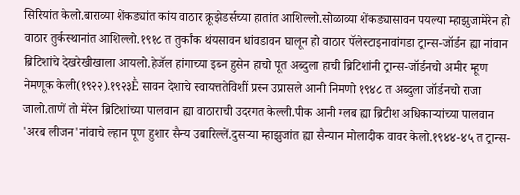सिरियांत केलो.बाराव्या शेंकड्यांत कांय वाठार क्रूझेडर्सच्या हातांत आशिल्लो.सोळाव्या शेंकड्यासावन पयल्या म्हाझुजामेरेन हो वाठार तुर्कस्थानांत आशिल्लो.१९१८ त तुर्कांक थंयसावन धांवडावन घालून हो वाठार पॅलेस्टाइनावांगडा ट्रान्स-जॉर्डन ह्या नांवान ब्रिटिशांचे देखरेखीखाला आयलो.हेजॅल हांगाच्या इब्न हुसेन हाचो पूत अब्दुला हाची ब्रिटिशांनी ट्रान्स-जॉर्डनचो अमीर म्हूण नेमणूक केली(१९२२).१९२३Ḕ सावन देशाचे स्वायत्ततेविशीं प्रस्न उप्रासले आनी निमणो १९४८ त अब्दुला जॉर्डनचो राजा जालो.ताणें तो मेरेन ब्रिटिशांच्या पालवान ह्या वाठाराची उदरगत केल्ली.पीक आनी ग्लब ह्या ब्रिटीश अधिकाऱ्यांच्या पालवान 'अरब लीजन'नांवाचे ल्हान पूण हुशार सैन्य उबारिल्लें.दुसऱ्या म्हाझुजांत ह्या सैन्यान मोलादीक वावर केलो.१९४४-४५ त ट्रान्स-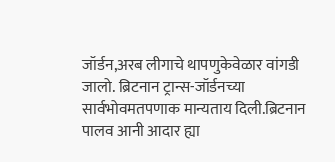जॉर्डन,अरब लीगाचे थापणुकेवेळार वांगडी जालो. ब्रिटनान ट्रान्स-जॉर्डनच्या सार्वभोवमतपणाक मान्यताय दिली.ब्रिटनान पालव आनी आदार ह्या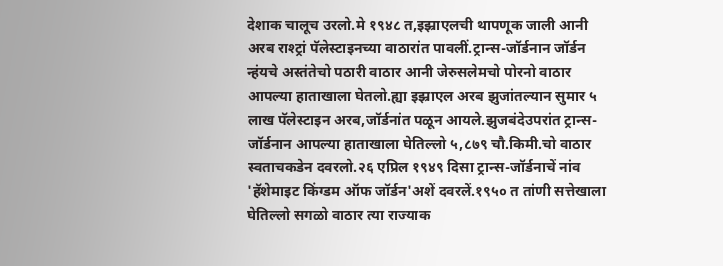देशाक चालूच उरलो.मे १९४८ त,इझ्राएलची थापणूक जाली आनी अरब राश्ट्रां पॅलेस्टाइनच्या वाठारांत पावलीं.ट्रान्स-जॉर्डनान जॉर्डन न्हंयचे अस्तंतेचो पठारी वाठार आनी जेरुसलेमचो पोरनो वाठार आपल्या हाताखाला घेतलो.ह्या इझ्राएल अरब झुजांतल्यान सुमार ५ लाख पॅलेस्टाइन अरब,जॉर्डनांत पळून आयले.झुजबंदेउपरांत ट्रान्स-जॉर्डनान आपल्या हाताखाला घेतिल्लो ५,८७९ चौ.किमी.चो वाठार स्वताचकडेन दवरलो.२६ एप्रिल १९४९ दिसा ट्रान्स-जॉर्डनाचें नांव 'हॅशेमाइट किंग्डम ऑफ जॉर्डन'अशें दवरलें.१९५० त तांणी सत्तेखाला घेतिल्लो सगळो वाठार त्या राज्याक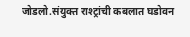जोडलो.संयुक्त राश्ट्रांची कबलात घडोवन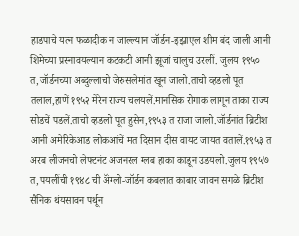हाडपाचे यत्न फळादीक न जाल्ल्यान जॉर्डन-इझ्राएल शीम बंद जाली आनी शिमेच्या प्रस्नावयल्यान कटकटी आनी झूजां चालुच उरलीं. जुलय १९५० त,जॉर्डनच्या अब्दुल्लाचो जेरुसलेमांत खून जालो.ताचो व्हडलो पूत तलाल,हाणें १९५२ मेरेन राज्य चलयलें.मानसिक रोगाक लागून ताका राज्य सोडचें पडलें.ताचो व्हडलो पूत हुसेन,१९५३ त राजा जालो.जॉर्डनांत ब्रिटीश आनी अमेरिकेआड लोकआंचें मत दिसान दीस वायट जायत वतालें.१९५३ त अरब लीजनचो लेफ्टनंट अजनरल ग्लब हाका काडून उडयलो.जुलय १९५७ त,पयलींची १९४८ ची ॲंग्लो-जॉर्डन कबलात काबार जावन सगळे ब्रिटीश सैनिक थंयसावन पर्थून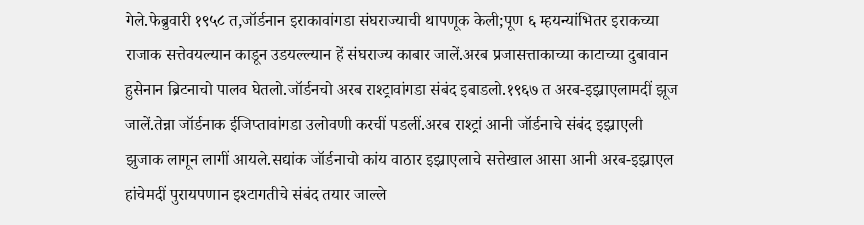गेले.फेब्रुवारी १९५८ त,जॉर्डनान इराकावांगडा संघराज्याची थापणूक केली;पूण ६ म्हयन्यांभितर इराकच्या राजाक सत्तेवयल्यान काडून उडयल्ल्यान हें संघराज्य काबार जालें.अरब प्रजासत्ताकाच्या काटाच्या दुबावान हुसेनान ब्रिटनाचो पालव घेतलो.जॉर्डनचो अरब राश्ट्रावांगडा संबंद इबाडलो.१९६७ त अरब-इझ्राएलामदीं झूज जालें.तेन्ना जॉर्डनाक ईजिप्तावांगडा उलोवणी करचीं पडलीं.अरब राश्ट्रां आनी जॉर्डनाचे संबंद इझ्राएली झुजाक लागून लागीं आयले.सद्यांक जॉर्डनाचो कांय वाठार इझ्राएलाचे सत्तेखाल आसा आनी अरब-इझ्राएल हांचेमदीं पुरायपणान इश्टागतीचे संबंद तयार जाल्ले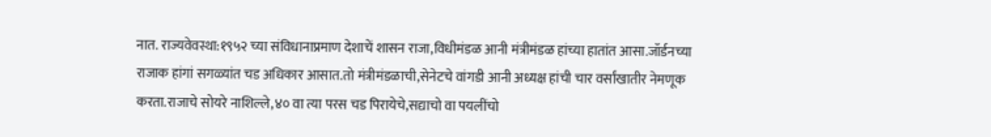नात. राज्यवेवस्था:१९५२ च्या संविधानाप्रमाण देशाचें शासन राजा,विधीमंडळ आनी मंत्रीमंडळ हांच्या हातांत आसा.जॉर्डनच्या राजाक हांगां सगळ्यांत चड अधिकार आसात.तो मंत्रीमंडळाची,सेनेटचे वांगडी आनी अध्यक्ष हांची चार वर्सांखातीर नेमणूक करता.राजाचे सोयरे नाशिल्ले,४० वा त्या परस चड पिरायेचे,सद्याचो वा पयलींचो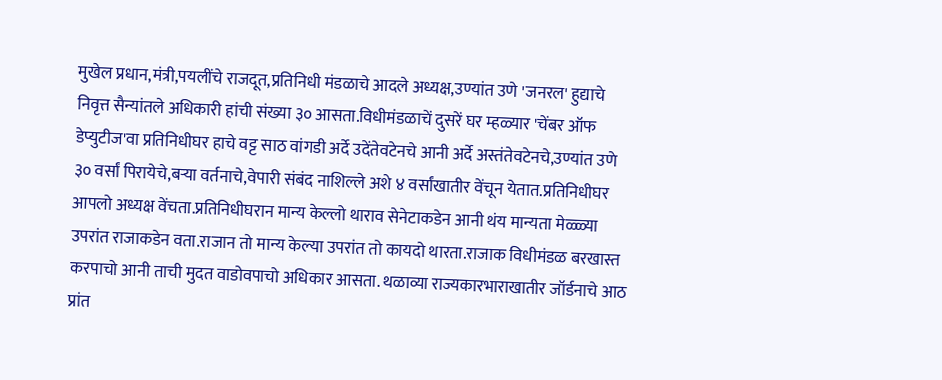मुखेल प्रधान,मंत्री,पयलींचे राजदूत,प्रतिनिधी मंडळाचे आदले अध्यक्ष,उण्यांत उणे 'जनरल' हुद्याचे निवृत्त सैन्यांतले अधिकारी हांची संख्या ३० आसता.विधीमंडळाचें दुसरें घर म्हळ्यार 'चेंबर ऑफ डेप्युटीज'वा प्रतिनिधीघर हाचे वट्ट साठ वांगडी अर्दे उदेंतेवटेनचे आनी अर्दे अस्तंतेवटेनचे,उण्यांत उणे ३० वर्सां पिरायेचे,बऱ्या वर्तनाचे,वेपारी संबंद नाशिल्ले अशे ४ वर्सांखातीर वेंचून येतात.प्रतिनिधीघर आपलो अध्यक्ष वेंचता.प्रतिनिधीघरान मान्य केल्लो थाराव सेनेटाकडेन आनी थंय मान्यता मेळ्ळ्या उपरांत राजाकडेन वता.राजान तो मान्य केल्या उपरांत तो कायदो थारता.राजाक विधीमंडळ बरखास्त करपाचो आनी ताची मुदत वाडोवपाचो अधिकार आसता. थळाव्या राज्यकारभाराखातीर जॉर्डनाचे आठ प्रांत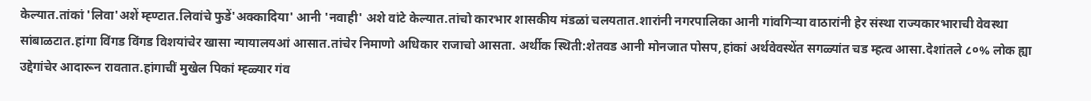केल्यात.तांकां 'लिवा'अशें म्ह्ण्टात.लिवांचे फुडें'अक्कादिया' आनी 'नवाही' अशे वांटे केल्यात.तांचो कारभार शासकीय मंडळां चलयतात.शारांनी नगरपालिका आनी गांवगिऱ्या वाठारांनी हेर संस्था राज्यकारभाराची वेवस्था सांबाळटात.हांगा विंगड विंगड विशयांचेर खासा न्यायालयआं आसात.तांचेर निमाणो अधिकार राजाचो आसता. अर्थीक स्थिती:शेतवड आनी मोनजात पोसप,हांकां अर्थवेवस्थेंत सगळ्यांत चड म्हत्व आसा.देशांतले ८०% लोक ह्या उद्देगांचेर आदारून रावतात.हांगाचीं मुखेल पिकां म्ह्ळ्यार गंव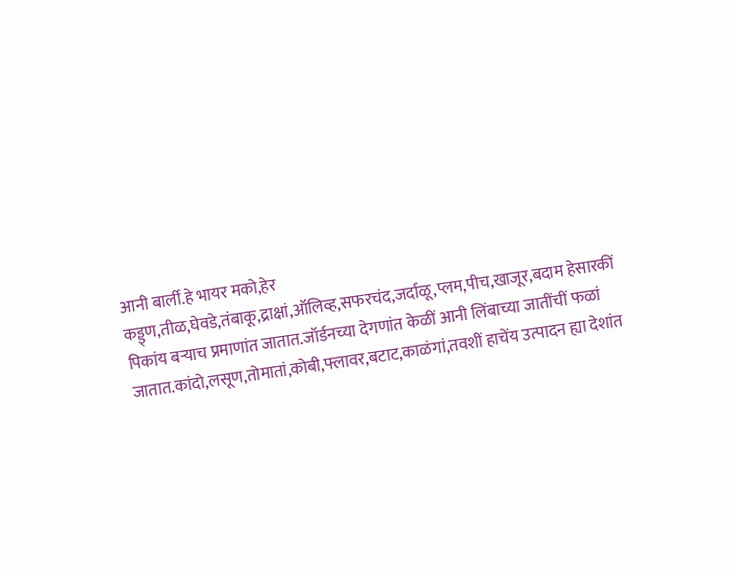आनी बार्ली.हे भायर मको,हेर कड्ड्ण,तीळ,घेवडे,तंबाकू,द्राक्षां,ऑलिव्ह,सफरचंद,जर्दाळू,प्लम,पीच,खाजूर,बदाम हेसारकीं पिकांय बऱ्याच प्रमाणांत जातात.जॉर्डनच्या देगणांत केळीं आनी लिंबाच्या जातींचीं फळां जातात.कांदो,लसूण,तोमातां,कोबी,फ्लावर,बटाट,काळंगां,तवशीं हाचेंय उत्पादन ह्या देशांत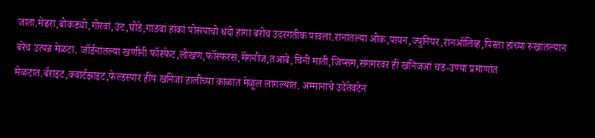जाता.मेंढरां,बोकड्यो,गोरवां,उंट,घोडे,गाडवां हांकां पोसपाचो धंदो हांगा बरोच उदरगतीक पावला.रानांतल्या ओक,पायन,ज्युनियर,रानऑलिव्ह,पिस्ता हांच्या रुखांतल्यान बरेंच उत्पन्न मेळटा. जॉर्डनांतल्या खणींनी फॉस्फेट,लोखण,फॉस्फरस,मॅंगनीज,तआंबें,चिनी माती,जिप्सम,संगमरवर हीं खनिजआं चड-उण्या प्रमाणांत मेळटात.बॅराइट,क्वार्टझाइट,फेल्डस्पार हींय खनिजां हालींच्या काळांत मेळूंल लागल्यांत. अम्मानाचे उदेंतेवटेन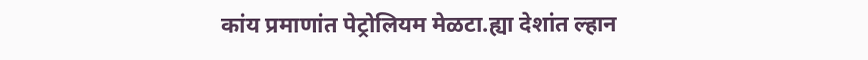कांय प्रमाणांत पेट्रोलियम मेळटा.ह्या देशांत ल्हान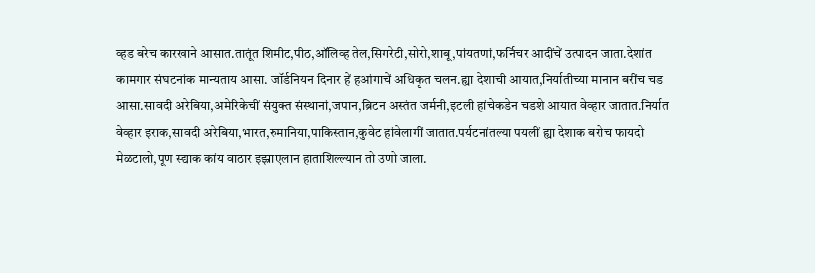व्हड बरेच कारखाने आसात.तातूंत शिमीट,पीठ,ऑलिव्ह तेल,सिगरेटी,सोरो,शाबू,पांयतणां,फर्निचर आदींचें उत्पादन जाता.देशांत कामगार संघटनांक मान्यताय आसा. जॉर्डनियन दिनार हें हआंगाचें अधिकृत चलन.ह्या देशाची आयात,निर्यातीच्या मानान बरींच चड आसा.सावदी अरेबिया,अमेरिकेचीं संयुक्त संस्थानां,जपान,ब्रिटन अस्तंत जर्मनी,इटली हांचेकडेन चडशे आयात वेव्हार जातात.निर्यात वेव्हार इराक,सावदी अरेबिया,भारत,रुमानिया,पाकिस्तान,कुवेट हांवेलागीं जातात.पर्यटनांतल्या पयलीं ह्या देशाक बरोच फायदो मेळटालो,पूण स्द्याक कांय वाठार इझ्राएलान हाताशिल्ल्यान तो उणो जाला.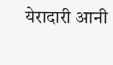येरादारी आनी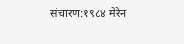संचारण:१९८४ मेरेन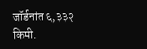जॉर्डनांत ६,३३२ किमी.